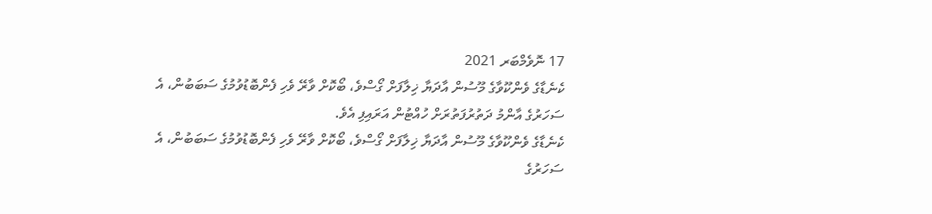17 ނޮވެމްބަރ 2021
ކެނެޑާގެ ވެންކޫވާގެ މޫސުން އާދަޔާ ޚިލާފަށް ގޯސްވެ، ބޯކޮށް ވާރޭ ވެހި ފެންބޮޑުވުމުގެ ސަބަބުން، އެ ސަހަރުގެ އާންމު ދަތުރުފަތުރަށް ހުއްޓުން އަރައިފި އެވެ.
ކެނެޑާގެ ވެންކޫވާގެ މޫސުން އާދަޔާ ޚިލާފަށް ގޯސްވެ، ބޯކޮށް ވާރޭ ވެހި ފެންބޮޑުވުމުގެ ސަބަބުން، އެ ސަހަރުގެ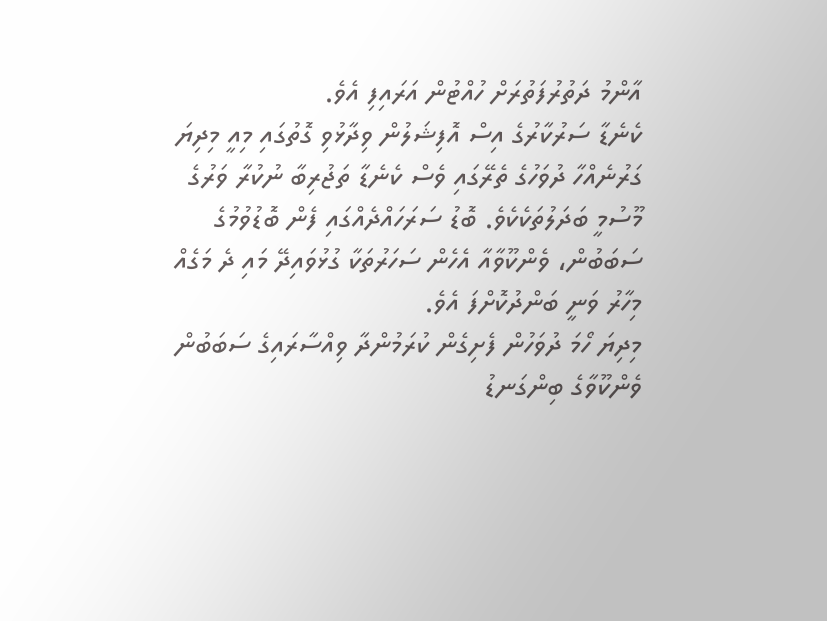އާންމު ދަތުރުފަތުރަށް ހުއްޓުން އަރައިފި އެވެ.
ކެނެޑާ ސަރުކާރުގެ އިސް އޮފިޝަލުން ވިދާޅުވި ގޮތުގައި މިއީ މިދިޔަ ގަރުނެއްހާ ދުވަހުގެ ތެރޭގައި ވެސް ކެނެޑާ ތަޖުރިބާ ނުކުރާ ވަރުގެ މޫސުމީ ބަދަލުތަކެކެވެ. ބޮޑު ސަރަހައްދެއްގައި ފެން ބޮޑުވުމުގެ ސަބަބުން، ވެންކޫވާއާ އެހެން ސަހަރުތަކާ ގުޅުވައިދޭ މައި ދެ މަގެއް މިހާރު ވަނީ ބަންދުކޮށްފަ އެވެ.
މިދިޔަ ހޯމަ ދުވަހުން ފެށިގެން ކުރަމުންދާ ވިއްސާރައިގެ ސަބަބުން ވެންކޫވާގެ ބިންގަނޑު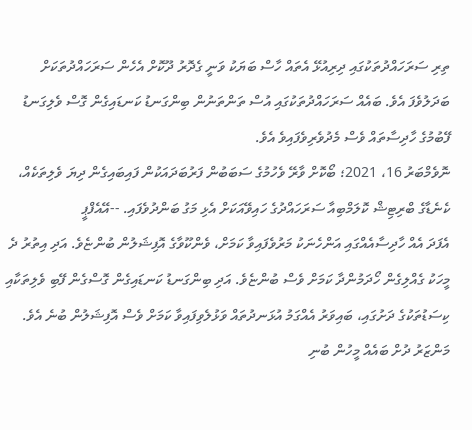ތިރި ސަރަހައްދުތަކުގައި ދިރިއުޅޭ އެތައް ހާސް ބަޔަކު ވަނީ ގެދޮރު ދޫކޮށް އެހެން ސަރަހައްދުތަކަށް ބަދަލުވެފަ އެވެ. ބައެއް ސަރަހައްދުތަކުގައި އުސް ތަންތަނުން ބިންގަނޑު ކަނޑައިގެން ގޮސް ވެލިގަނޑު ފޭބުމުގެ ހާދިސާތައް ވެސް މެދުވެރިވެފައިވެ އެވެ.
ނޮވެމްބަރު 16، 2021؛ ބޯކޮށް ވާރޭ ވެހުމުގެ ސަބަބުން ފަރުބަދައަކުން ފައިބައިގެން ދިޔަ ވެލިތަކެއް، ކެނެޑާގެ ބްރިޓިޝް ކޮލަމްބިއާ ސަރަހައްދުގެ ހައިވޭއަކަށް އެޅި މަގު ބަންދުވެފައި. --އޭއެފްޕީ
އެފަދަ އެއް ހާދިސާއެއްގައި އަންހެނަކު މަރުވެފައިވާ ކަމަށް، ވެންކޫވާގެ އޮފިޝަލުން ބުންޏެވެ. އަދި އިތުރު ދެ މީހަކު ގެއްލިގެން ހޯދަމުންދާ ކަމަށް ވެސް ބުންޏެވެ. އަދި ބިންގަނޑު ކަނޑައިގެން ގޮސްގެން ފޭބި ވެލިތަކާއި ކިސަޑުތަކުގެ ދަށުގައި، ބައިވަރު އެއްގަމު އުޅަނދުތައް ވަޅުލެވިފައިވާ ކަމަށް ވެސް އޮފިޝަލުން ބުނެ އެވެ.
މަންޒަރު ދުށް ބައެއް މީހުން ބުނި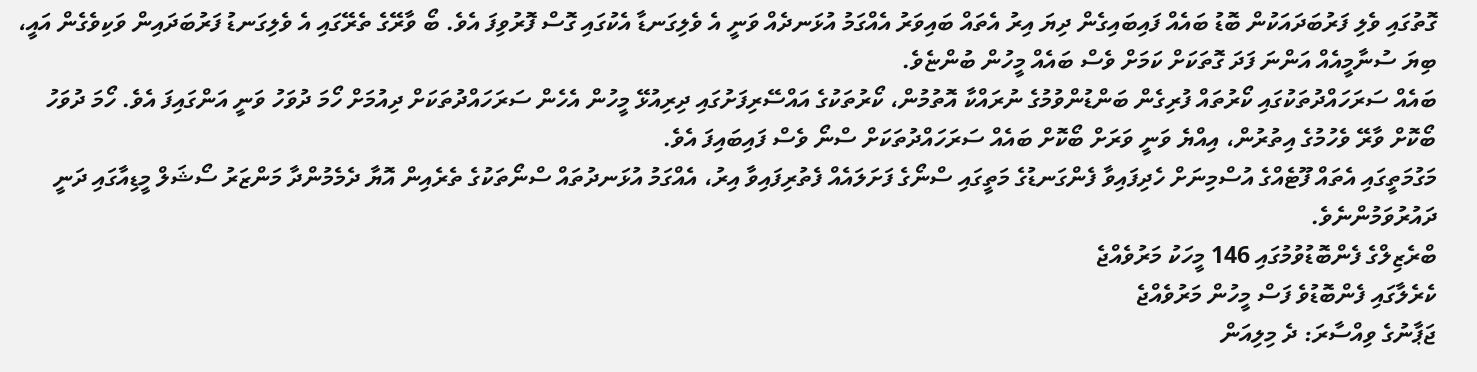ގޮތުގައި ވެލި ފަރުބަދައަކުން ބޮޑު ބައެއް ފައިބައިގެން ދިޔަ އިރު އެތައް ބައިވަރު އެއްގަމު އުޅަނދެއް ވަނީ އެ ވެލިގަނޑާ އެކުގައި ގޮސް ފޮރުވިފަ އެވެ. ބޯ ވާރޭގެ ތެރޭގައި އެ ވެލިގަނޑު ފަރުބަދައިން ވަކިވެގެން އައީ، ބިޔަ ސުނާމީއެއް އަންނަ ފަދަ ގޮތަކަށް ކަމަށް ވެސް ބައެއް މީހުން ބުންޏެވެ.
ބައެއް ސަރަހައްދުތަކުގައި ކޯރުތައް ފުރިގެން ބަންޑުންވުމުގެ ނުރައްކާ އޮތުމުން، ކޯރުތަކުގެ އައްސޭރިފަށުގައި ދިރިއުޅޭ މީހުން އެހެން ސަރަހައްދުތަކަށް ދިއުމަށް ހޯމަ ދުވަހު ވަނީ އަންގައިފަ އެވެ. ހޯމަ ދުވަހު ބޯކޮށް ވާރޭ ވެހުމުގެ އިތުރުން، އިއްޔެ ވަނީ ވަރަށް ބޯކޮށް ބައެއް ސަރަހައްދުތަކަށް ސްނޯ ވެސް ފައިބައިފަ އެވެ.
މަގުމަތީގައި އެތައް ފޫޓެއްގެ އުސްމިނަށް ހެދިފައިވާ ފެންގަނޑުގެ މަތީގައި ސްނޯގެ ފަށަލައެއް ފެތުރިފައިވާ އިރު، އެއްގަމު އުޅަނދުތައް ސްނޯތަކުގެ ތެރެއިން އޮޔާ ދެމެމުންދާ މަންޒަރު ސޯޝަލް މީޑިއާގައި ދަނީ ދައުރުވަމުންނެވެ.
ބްރެޒިލްގެ ފެންބޮޑުވުމުގައި 146 މީހަކު މަރުވެއްޖެ
ކެރެލާގައި ފެންބޮޑުވެ ފަސް މީހުން މަރުވެއްޖެ
ޖަޕާނުގެ ވިއްސާރަ: ދެ މިލިއަން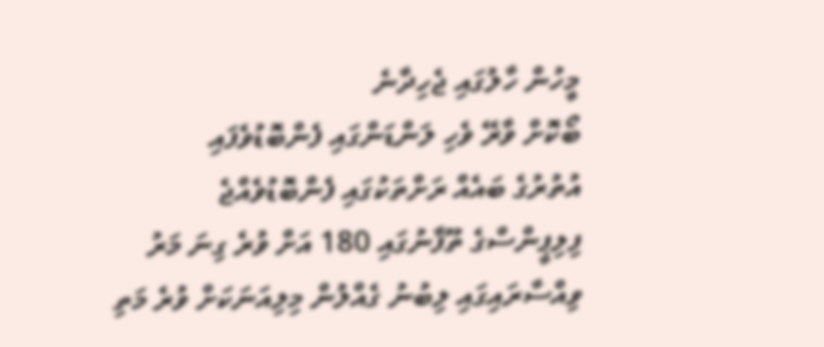މީހުން ހާލުގައި ޖެހިދާނެ
ބޯކޮށް ވާރޭ ވެހި ލަންޑަންގައި ފެންބޮޑުވެފައި
އުތުރުގެ ބައެއް ރަށްތަކުގައި ފެންބޮޑުވެއްޖެ
ފިލިޕީންސްގެ ތޫފާނުގައި 180 އަށް ވުރެ ގިނަ މަރު
ވިއްސާރައިގައި ލިބުނު ގެއްލުން މިލިއަނަކަށް ވުރެ މަތި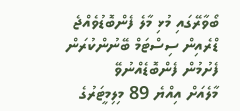ބޯވާރޭގައި މުޅި މާލެ ފެންބޮޑުވެއްޖެ
ޑްރެއިން ސިސްޓަމް ބޭނުންކުރަން ފެށުމުން ފެންބޮޑެއްނުވޭ
މާލެއަށް އިއްޔެ 89 މިލިމީޓަރުގެ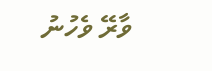ވާރޭ ވެހުނު